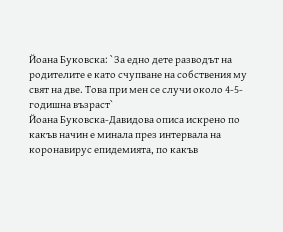Йоана Буковска: `За едно дете разводът на родителите е като счупване на собствения му свят на две. Това при мен се случи около 4-5-годишна възраст`
Йоана Буковска-Давидова описа искрено по какъв начин е минала през интервала на коронавирус епидемията, по какъв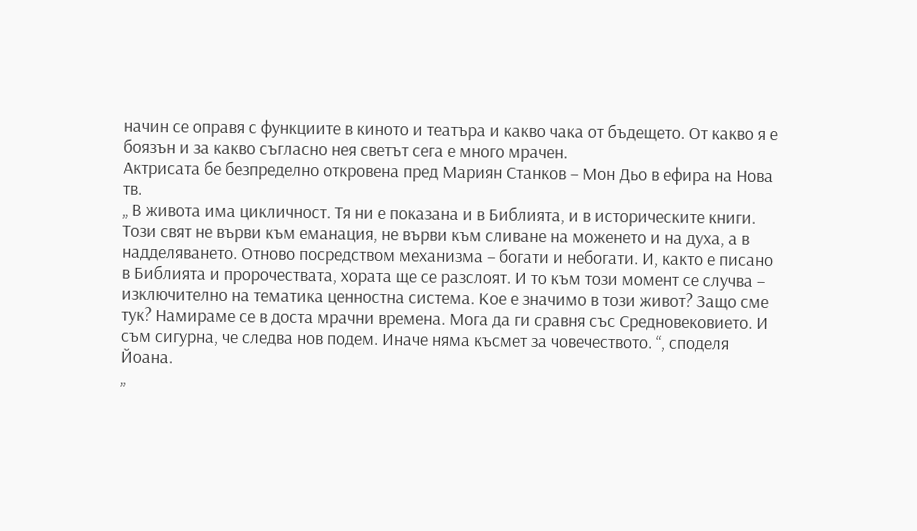начин се оправя с функциите в киното и театъра и какво чака от бъдещето. От какво я е боязън и за какво съгласно нея светът сега е много мрачен.
Актрисата бе безпределно откровена пред Мариян Станков – Мон Дьо в ефира на Нова тв.
„ В живота има цикличност. Тя ни е показана и в Библията, и в историческите книги. Този свят не върви към еманация, не върви към сливане на моженето и на духа, а в надделяването. Отново посредством механизма – богати и небогати. И, както е писано в Библията и пророчествата, хората ще се разслоят. И то към този момент се случва – изключително на тематика ценностна система. Кое е значимо в този живот? Защо сме тук? Намираме се в доста мрачни времена. Мога да ги сравня със Средновековието. И съм сигурна, че следва нов подем. Иначе няма късмет за човечеството. “, споделя Йоана.
„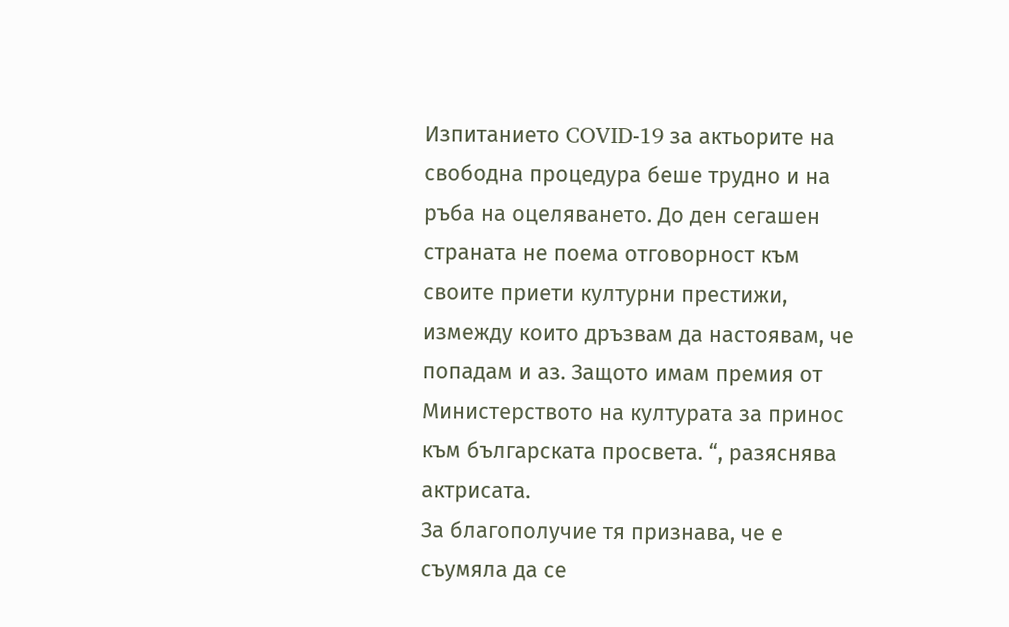Изпитанието COVID-19 за актьорите на свободна процедура беше трудно и на ръба на оцеляването. До ден сегашен страната не поема отговорност към своите приети културни престижи, измежду които дръзвам да настоявам, че попадам и аз. Защото имам премия от Министерството на културата за принос към българската просвета. “, разяснява актрисата.
За благополучие тя признава, че е съумяла да се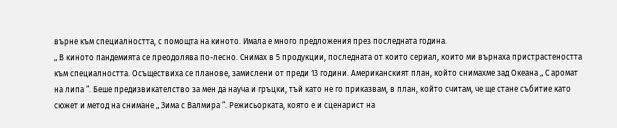върне към специалността, с помощта на киното. Имала е много предложения през последната година.
„ В киното пандемията се преодолява по-лесно. Снимах в 5 продукции, последната от които сериал, които ми върнаха пристрастеността към специалността. Осъществиха се планове, замислени от преди 13 години. Американският план, който снимахме зад Океана „ С аромат на липа “. Беше предизвикателство за мен да науча и гръцки, тъй като не го приказвам, в план, който считам, че ще стане събитие като сюжет и метод на снимане „ Зима с Валмира “. Режисьорката, която е и сценарист на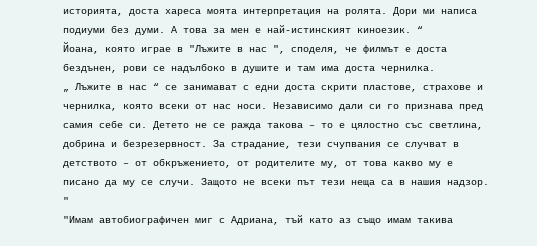историята, доста хареса моята интерпретация на ролята. Дори ми написа подиуми без думи. А това за мен е най-истинският киноезик. “
Йоана, която играе в "Лъжите в нас ", споделя, че филмът е доста бездънен, рови се надълбоко в душите и там има доста чернилка.
„ Лъжите в нас “ се занимават с едни доста скрити пластове, страхове и чернилка, която всеки от нас носи. Независимо дали си го признава пред самия себе си. Детето не се ражда такова – то е цялостно със светлина, добрина и безрезервност. За страдание, тези счупвания се случват в детството – от обкръжението, от родителите му, от това какво му е писано да му се случи. Защото не всеки път тези неща са в нашия надзор. "
"Имам автобиографичен миг с Адриана, тъй като аз също имам такива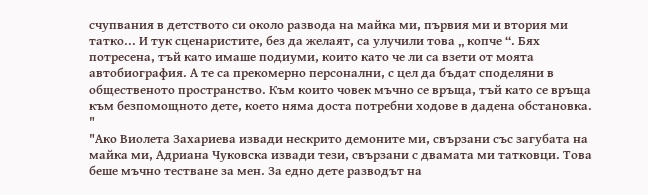счупвания в детството си около развода на майка ми, първия ми и втория ми татко... И тук сценаристите, без да желаят, са улучили това „ копче “. Бях потресена, тъй като имаше подиуми, които като че ли са взети от моята автобиография. А те са прекомерно персонални, с цел да бъдат споделяни в общественото пространство. Към които човек мъчно се връща, тъй като се връща към безпомощното дете, което няма доста потребни ходове в дадена обстановка. "
"Ако Виолета Захариева извади нескрито демоните ми, свързани със загубата на майка ми, Адриана Чуковска извади тези, свързани с двамата ми татковци. Това беше мъчно тестване за мен. За едно дете разводът на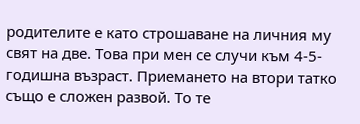родителите е като строшаване на личния му свят на две. Това при мен се случи към 4-5-годишна възраст. Приемането на втори татко също е сложен развой. То те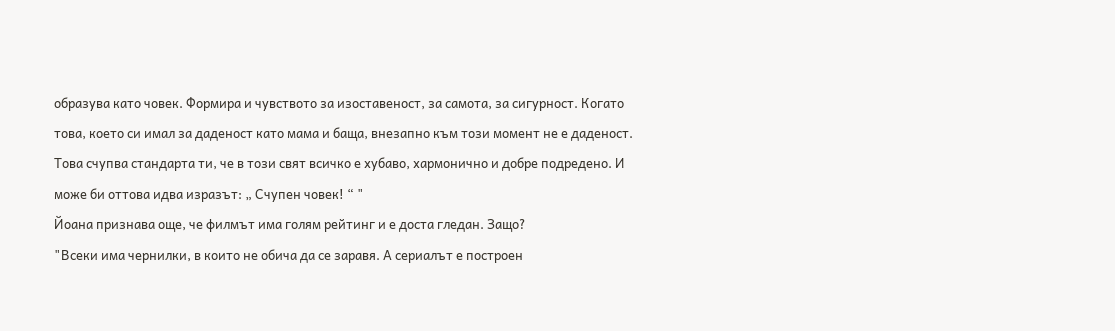образува като човек. Формира и чувството за изоставеност, за самота, за сигурност. Когато това, което си имал за даденост като мама и баща, внезапно към този момент не е даденост. Това счупва стандарта ти, че в този свят всичко е хубаво, хармонично и добре подредено. И може би оттова идва изразът: „ Счупен човек! “ "
Йоана признава още, че филмът има голям рейтинг и е доста гледан. Защо?
"Всеки има чернилки, в които не обича да се заравя. А сериалът е построен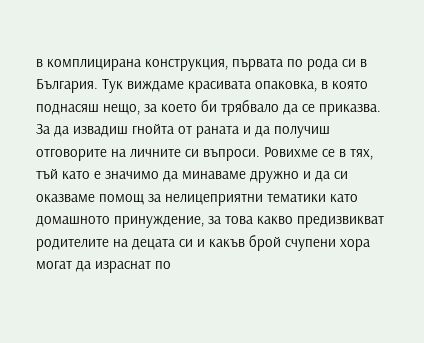в комплицирана конструкция, първата по рода си в България. Тук виждаме красивата опаковка, в която поднасяш нещо, за което би трябвало да се приказва. За да извадиш гнойта от раната и да получиш отговорите на личните си въпроси. Ровихме се в тях, тъй като е значимо да минаваме дружно и да си оказваме помощ за нелицеприятни тематики като домашното принуждение, за това какво предизвикват родителите на децата си и какъв брой счупени хора могат да израснат по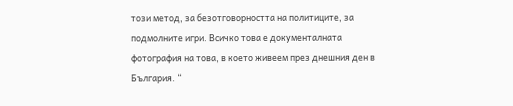този метод, за безотговорността на политиците, за подмолните игри. Всичко това е документалната фотография на това, в което живеем през днешния ден в България. “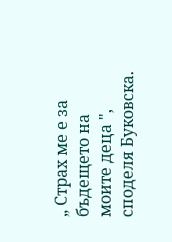„ Страх ме е за бъдещето на моите деца ", споделя Буковска.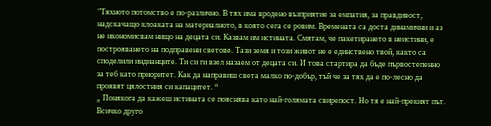"Тяхното потомство е по-различно. В тях има вродено възприятие за емпатия, за правдивост, надскачащо клоаката на материалното, в която сега се ровим. Времената са доста динамични и аз не икономисвам нищо на децата си. Казвам им истината. Смятам, че пакетирането в неистини, е построяването на подправени светове. Тази земя и този живот не е единствено твой, както са споделили индианците. Ти си ги взел назаем от децата си. И това стартира да бъде първостепенно за теб като приоритет. Как да направиш света малко по-добър, тъй че за тях да е по-лесно да проявят цялостния си капацитет. “
„ Понякога да кажеш истината се пояснява като най-голямата свирепост. Но тя е най-прекият път. Всичко друго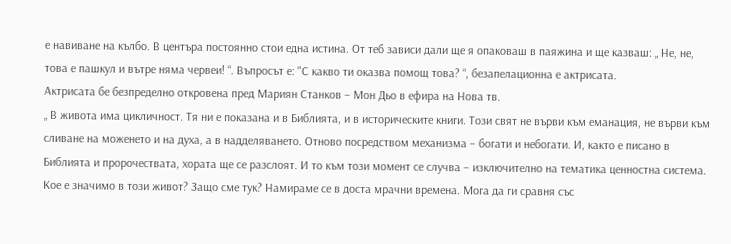е навиване на кълбо. В центъра постоянно стои една истина. От теб зависи дали ще я опаковаш в паяжина и ще казваш: „ Не, не, това е пашкул и вътре няма червеи! “. Въпросът е: "С какво ти оказва помощ това? “, безапелационна е актрисата.
Актрисата бе безпределно откровена пред Мариян Станков – Мон Дьо в ефира на Нова тв.
„ В живота има цикличност. Тя ни е показана и в Библията, и в историческите книги. Този свят не върви към еманация, не върви към сливане на моженето и на духа, а в надделяването. Отново посредством механизма – богати и небогати. И, както е писано в Библията и пророчествата, хората ще се разслоят. И то към този момент се случва – изключително на тематика ценностна система. Кое е значимо в този живот? Защо сме тук? Намираме се в доста мрачни времена. Мога да ги сравня със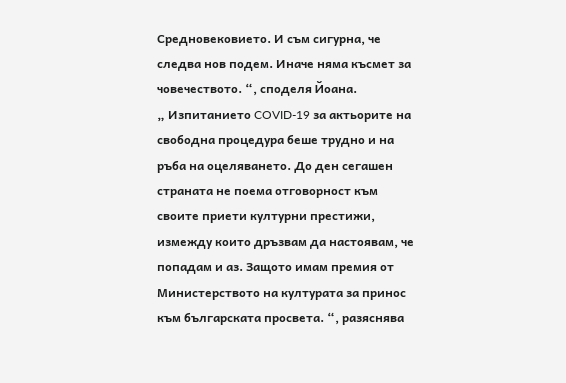Средновековието. И съм сигурна, че следва нов подем. Иначе няма късмет за човечеството. “, споделя Йоана.
„ Изпитанието COVID-19 за актьорите на свободна процедура беше трудно и на ръба на оцеляването. До ден сегашен страната не поема отговорност към своите приети културни престижи, измежду които дръзвам да настоявам, че попадам и аз. Защото имам премия от Министерството на културата за принос към българската просвета. “, разяснява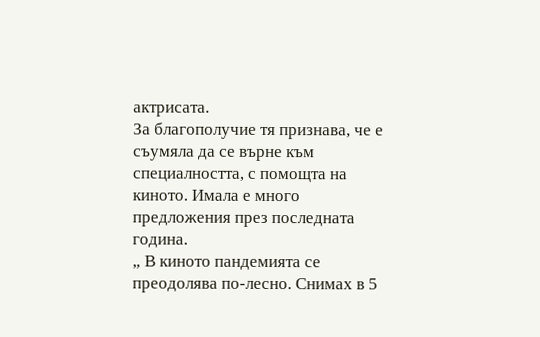актрисата.
За благополучие тя признава, че е съумяла да се върне към специалността, с помощта на киното. Имала е много предложения през последната година.
„ В киното пандемията се преодолява по-лесно. Снимах в 5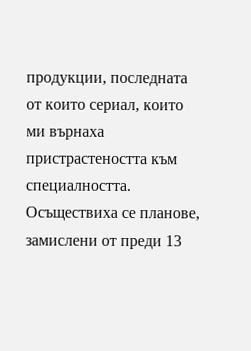продукции, последната от които сериал, които ми върнаха пристрастеността към специалността. Осъществиха се планове, замислени от преди 13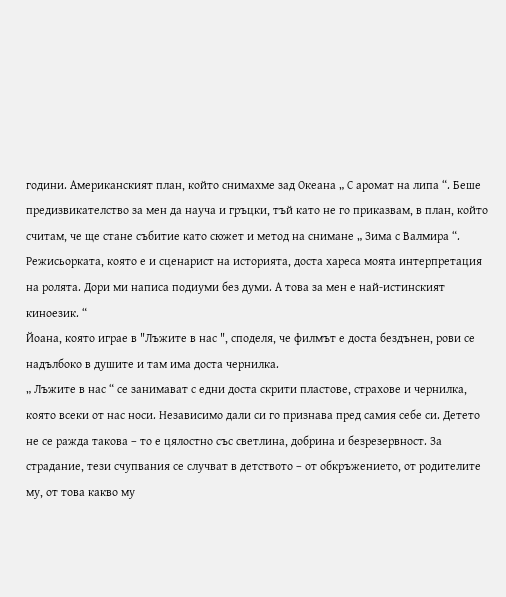години. Американският план, който снимахме зад Океана „ С аромат на липа “. Беше предизвикателство за мен да науча и гръцки, тъй като не го приказвам, в план, който считам, че ще стане събитие като сюжет и метод на снимане „ Зима с Валмира “. Режисьорката, която е и сценарист на историята, доста хареса моята интерпретация на ролята. Дори ми написа подиуми без думи. А това за мен е най-истинският киноезик. “
Йоана, която играе в "Лъжите в нас ", споделя, че филмът е доста бездънен, рови се надълбоко в душите и там има доста чернилка.
„ Лъжите в нас “ се занимават с едни доста скрити пластове, страхове и чернилка, която всеки от нас носи. Независимо дали си го признава пред самия себе си. Детето не се ражда такова – то е цялостно със светлина, добрина и безрезервност. За страдание, тези счупвания се случват в детството – от обкръжението, от родителите му, от това какво му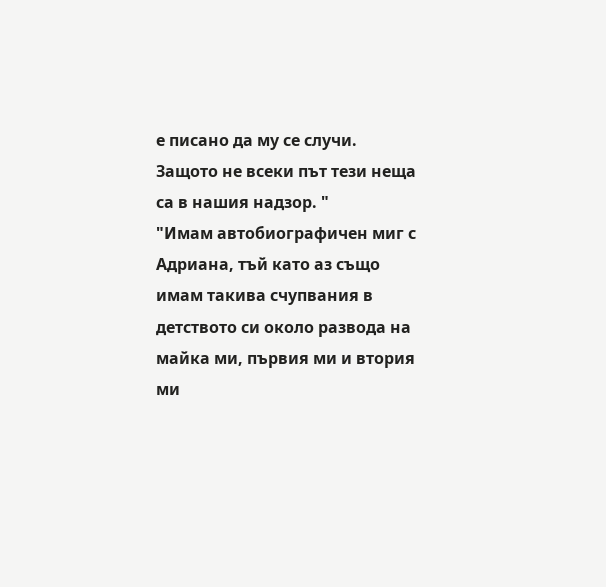е писано да му се случи. Защото не всеки път тези неща са в нашия надзор. "
"Имам автобиографичен миг с Адриана, тъй като аз също имам такива счупвания в детството си около развода на майка ми, първия ми и втория ми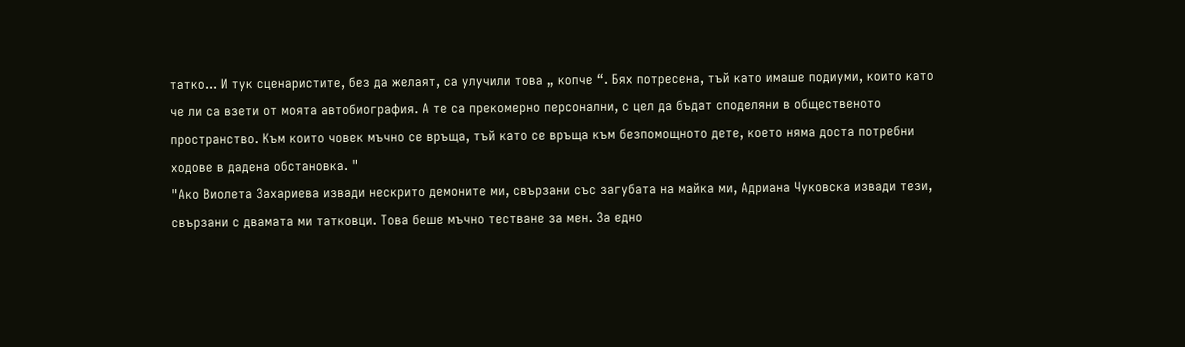татко... И тук сценаристите, без да желаят, са улучили това „ копче “. Бях потресена, тъй като имаше подиуми, които като че ли са взети от моята автобиография. А те са прекомерно персонални, с цел да бъдат споделяни в общественото пространство. Към които човек мъчно се връща, тъй като се връща към безпомощното дете, което няма доста потребни ходове в дадена обстановка. "
"Ако Виолета Захариева извади нескрито демоните ми, свързани със загубата на майка ми, Адриана Чуковска извади тези, свързани с двамата ми татковци. Това беше мъчно тестване за мен. За едно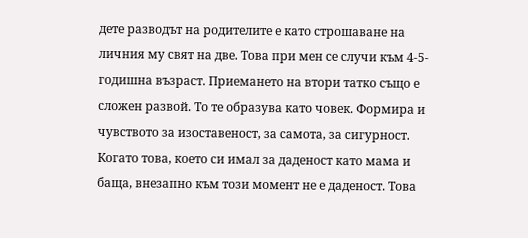дете разводът на родителите е като строшаване на личния му свят на две. Това при мен се случи към 4-5-годишна възраст. Приемането на втори татко също е сложен развой. То те образува като човек. Формира и чувството за изоставеност, за самота, за сигурност. Когато това, което си имал за даденост като мама и баща, внезапно към този момент не е даденост. Това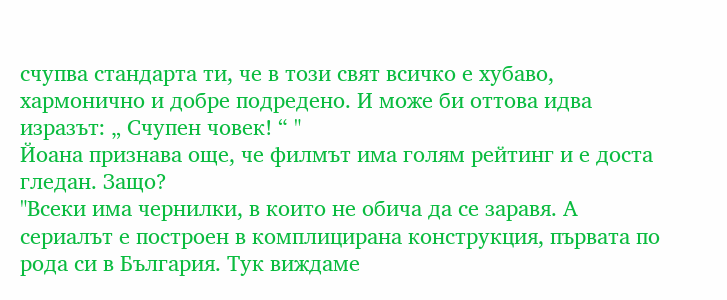счупва стандарта ти, че в този свят всичко е хубаво, хармонично и добре подредено. И може би оттова идва изразът: „ Счупен човек! “ "
Йоана признава още, че филмът има голям рейтинг и е доста гледан. Защо?
"Всеки има чернилки, в които не обича да се заравя. А сериалът е построен в комплицирана конструкция, първата по рода си в България. Тук виждаме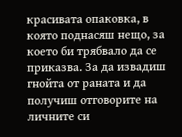красивата опаковка, в която поднасяш нещо, за което би трябвало да се приказва. За да извадиш гнойта от раната и да получиш отговорите на личните си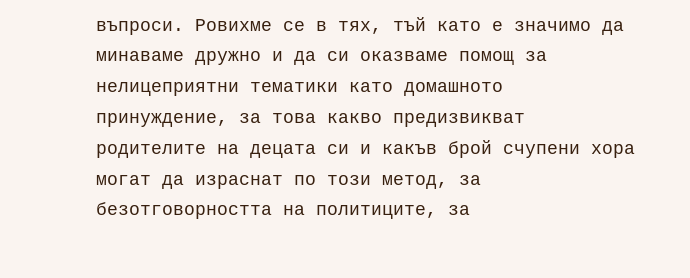въпроси. Ровихме се в тях, тъй като е значимо да минаваме дружно и да си оказваме помощ за нелицеприятни тематики като домашното принуждение, за това какво предизвикват родителите на децата си и какъв брой счупени хора могат да израснат по този метод, за безотговорността на политиците, за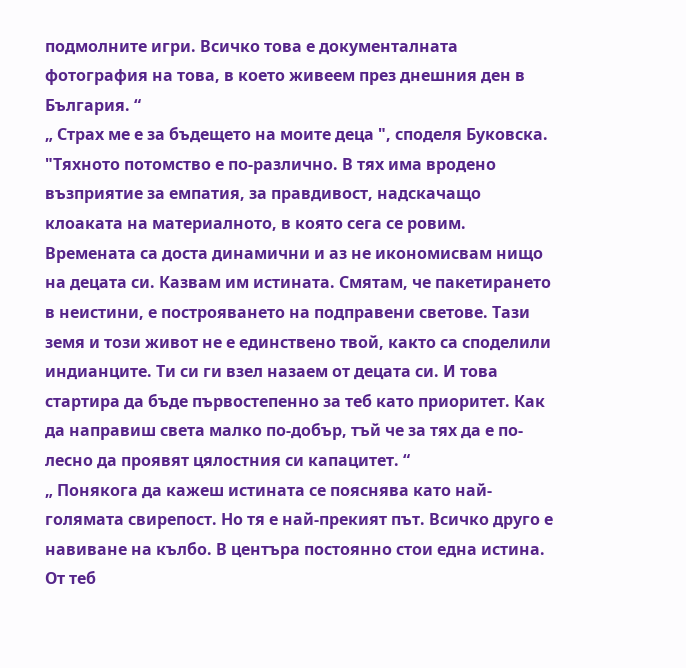подмолните игри. Всичко това е документалната фотография на това, в което живеем през днешния ден в България. “
„ Страх ме е за бъдещето на моите деца ", споделя Буковска.
"Тяхното потомство е по-различно. В тях има вродено възприятие за емпатия, за правдивост, надскачащо клоаката на материалното, в която сега се ровим. Времената са доста динамични и аз не икономисвам нищо на децата си. Казвам им истината. Смятам, че пакетирането в неистини, е построяването на подправени светове. Тази земя и този живот не е единствено твой, както са споделили индианците. Ти си ги взел назаем от децата си. И това стартира да бъде първостепенно за теб като приоритет. Как да направиш света малко по-добър, тъй че за тях да е по-лесно да проявят цялостния си капацитет. “
„ Понякога да кажеш истината се пояснява като най-голямата свирепост. Но тя е най-прекият път. Всичко друго е навиване на кълбо. В центъра постоянно стои една истина. От теб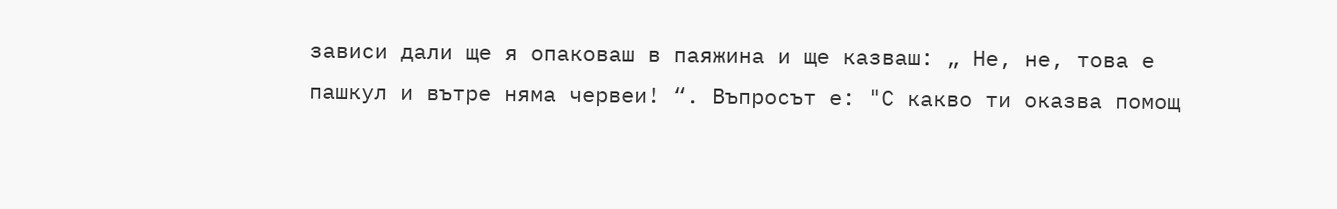зависи дали ще я опаковаш в паяжина и ще казваш: „ Не, не, това е пашкул и вътре няма червеи! “. Въпросът е: "С какво ти оказва помощ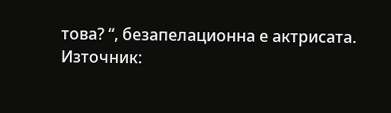това? “, безапелационна е актрисата.
Източник: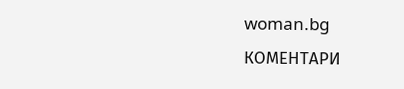woman.bg
КОМЕНТАРИ